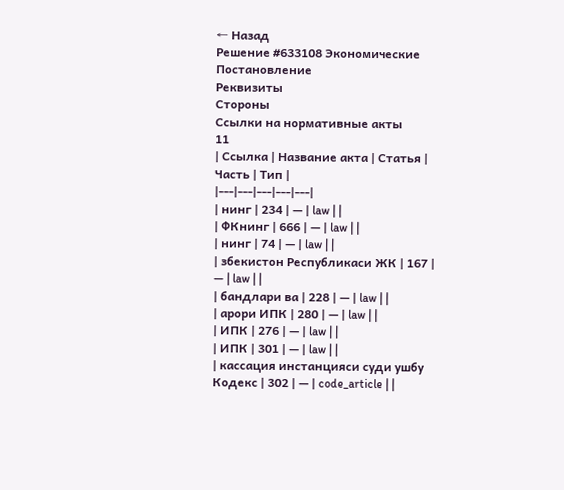← Назад
Решение #633108 Экономические
Постановление
Реквизиты
Стороны
Ссылки на нормативные акты
11
| Ссылка | Название акта | Статья | Часть | Тип |
|---|---|---|---|---|
| нинг | 234 | — | law | |
| ФКнинг | 666 | — | law | |
| нинг | 74 | — | law | |
| збекистон Республикаси ЖК | 167 | — | law | |
| бандлари ва | 228 | — | law | |
| арори ИПК | 280 | — | law | |
| ИПК | 276 | — | law | |
| ИПК | 301 | — | law | |
| кассация инстанцияси суди ушбу Кодекс | 302 | — | code_article | |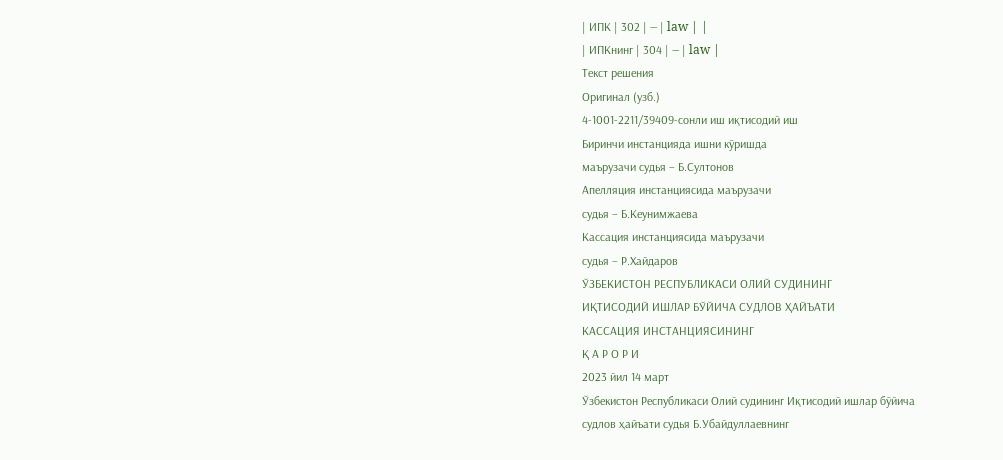| ИПК | 302 | — | law | |
| ИПКнинг | 304 | — | law |
Текст решения
Оригинал (узб.)
4-1001-2211/39409-сонли иш иқтисодий иш
Биринчи инстанцияда ишни кўришда
маърузачи судья – Б.Султонов
Апелляция инстанциясида маърузачи
судья – Б.Кеунимжаева
Кассация инстанциясида маърузачи
судья – Р.Хайдаров
ЎЗБЕКИСТОН РЕСПУБЛИКАСИ ОЛИЙ СУДИНИНГ
ИҚТИСОДИЙ ИШЛАР БЎЙИЧА СУДЛОВ ҲАЙЪАТИ
КАССАЦИЯ ИНСТАНЦИЯСИНИНГ
Қ А Р О Р И
2023 йил 14 март
Ўзбекистон Республикаси Олий судининг Иқтисодий ишлар бўйича
судлов ҳайъати судья Б.Убайдуллаевнинг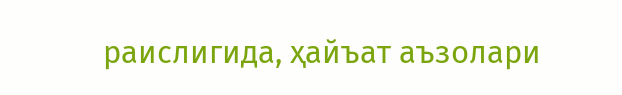раислигида, ҳайъат аъзолари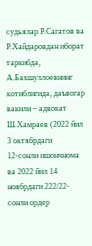судьялар Р.Сагатов ва Р.Хайдаровдан иборат таркибда, А.Бахшуллоевнинг
котиблигида, даъвогар вакили – адвокат Ш.Хамраев (2022 йил 3 октябрдаги
12-сонли ишончнома ва 2022 йил 14 ноябрдаги 222/22-сонли ордер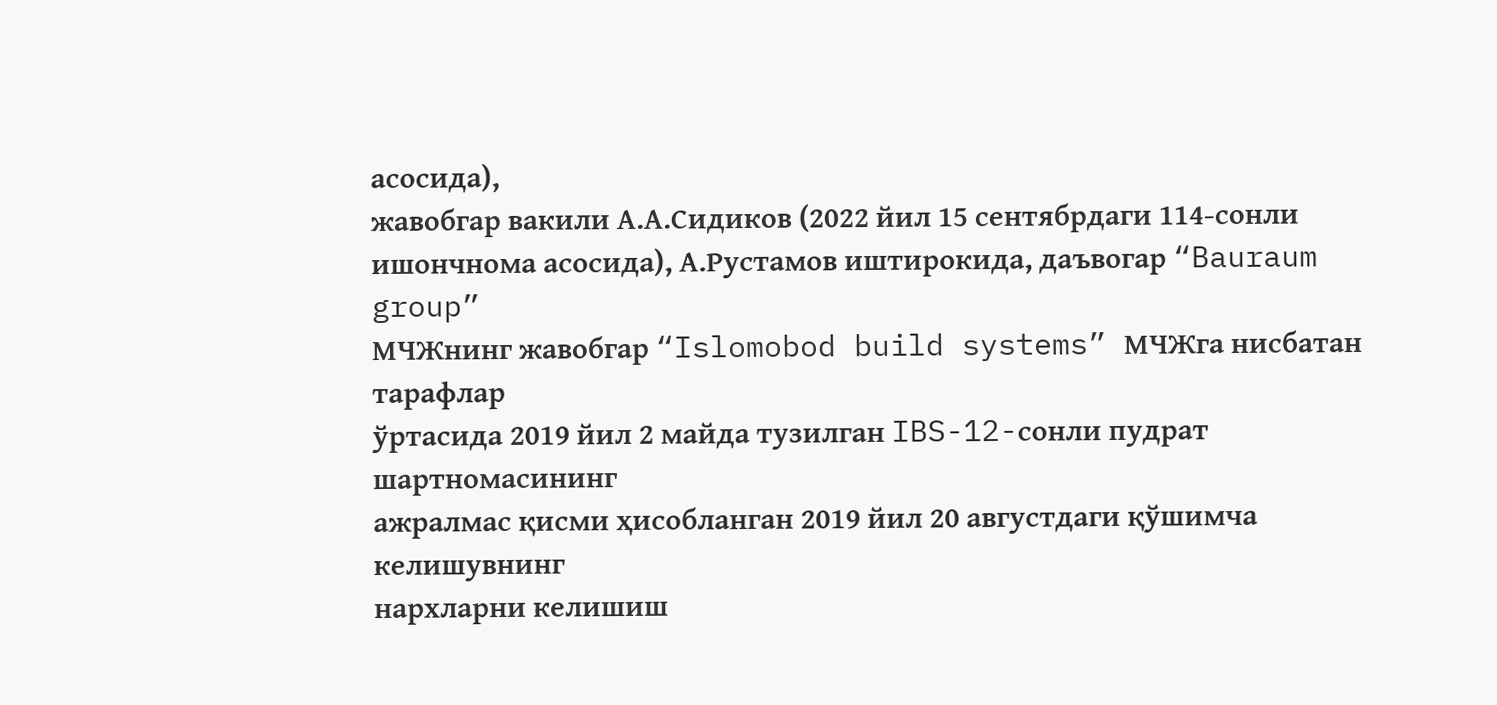асосида),
жавобгар вакили А.А.Сидиков (2022 йил 15 сентябрдаги 114-сонли
ишончнома асосида), А.Рустамов иштирокида, даъвогар “Bauraum group”
МЧЖнинг жавобгар “Islomobod build systems” МЧЖга нисбатан тарафлар
ўртасида 2019 йил 2 майда тузилган IBS-12-сонли пудрат шартномасининг
ажралмас қисми ҳисобланган 2019 йил 20 августдаги қўшимча келишувнинг
нархларни келишиш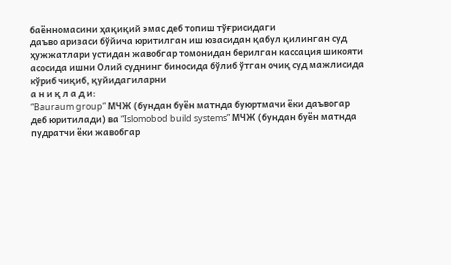баённомасини ҳақиқий эмас деб топиш тўғрисидаги
даъво аризаси бўйича юритилган иш юзасидан қабул қилинган суд
ҳужжатлари устидан жавобгар томонидан берилган кассация шикояти
асосида ишни Олий суднинг биносида бўлиб ўтган очиқ суд мажлисида
кўриб чиқиб, қуйидагиларни
а н и қ л а д и:
“Bauraum group” МЧЖ (бундан буён матнда буюртмачи ёки даъвогар
деб юритилади) ва “Islomobod build systems” МЧЖ (бундан буён матнда
пудратчи ёки жавобгар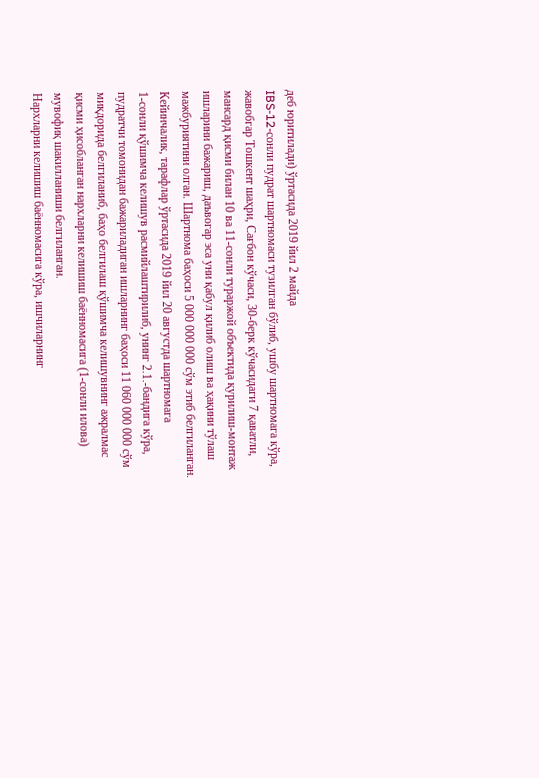деб юритилади) ўртасида 2019 йил 2 майда
IBS-12-сонли пудрат шартномаси тузилган бўлиб, ушбу шартномага кўра,
жавобгар Тошкент шаҳри, Сағбон кўчаси, 30-берк кўчасидаги 7 қаватли,
мансард қисми билан 10 ва 11-сонли тураржой объектида қурилиш-монтаж
ишларини бажариш, даъвогар эса уни қабул қилиб олиш ва ҳақини тўлаш
мажбуриятини олган. Шартнома баҳоси 5 000 000 000 сўм этиб белгиланган.
Кейинчалик, тарафлар ўртасида 2019 йил 20 августда шартномага
1-сонли қўшимча келишув расмийлаштирилиб, унинг 2.1.-бандига кўра,
пудратчи томонидан бажариладиган ишларнинг баҳоси 11 060 000 000 сўм
миқдорида белгиланиб, баҳо белгилаш қўшимча келишувнинг ажралмас
қисми ҳисобланган нархларни келишиш баённомасига (1-сонли илова)
мувофиқ шакилланиши белгиланган.
Нархларни келишиш баённомасига кўра, ишчиларнинг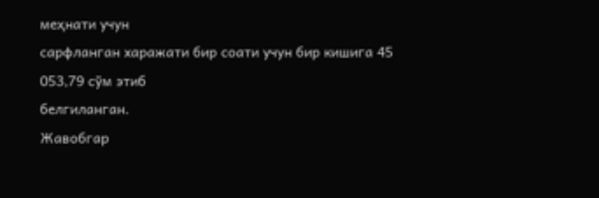меҳнати учун
сарфланган харажати бир соати учун бир кишига 45 053,79 сўм этиб
белгиланган.
Жавобгар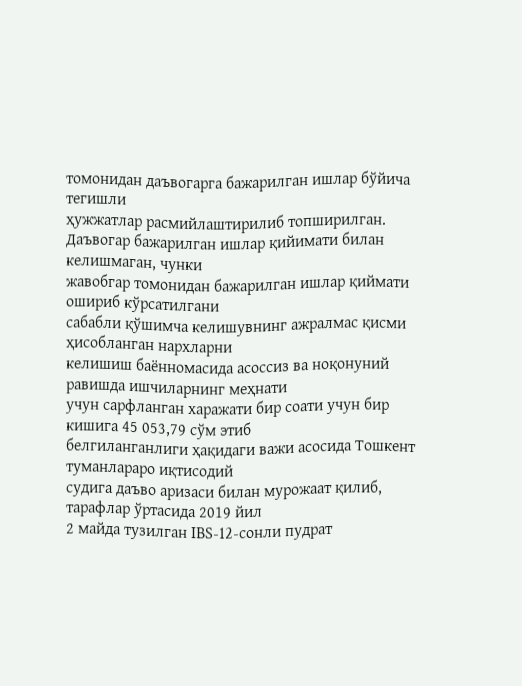томонидан даъвогарга бажарилган ишлар бўйича тегишли
ҳужжатлар расмийлаштирилиб топширилган.
Даъвогар бажарилган ишлар қийимати билан келишмаган, чунки
жавобгар томонидан бажарилган ишлар қиймати ошириб кўрсатилгани
сабабли қўшимча келишувнинг ажралмас қисми ҳисобланган нархларни
келишиш баённомасида асоссиз ва ноқонуний равишда ишчиларнинг меҳнати
учун сарфланган харажати бир соати учун бир кишига 45 053,79 сўм этиб
белгиланганлиги ҳақидаги важи асосида Тошкент туманлараро иқтисодий
судига даъво аризаси билан мурожаат қилиб, тарафлар ўртасида 2019 йил
2 майда тузилган IBS-12-сонли пудрат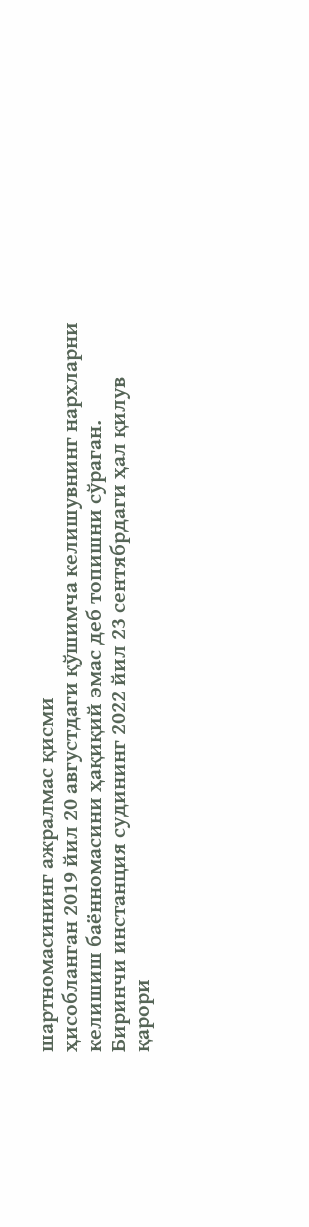шартномасининг ажралмас қисми
ҳисобланган 2019 йил 20 августдаги қўшимча келишувнинг нархларни
келишиш баённомасини ҳақиқий эмас деб топишни сўраган.
Биринчи инстанция судининг 2022 йил 23 сентябрдаги ҳал қилув
қарори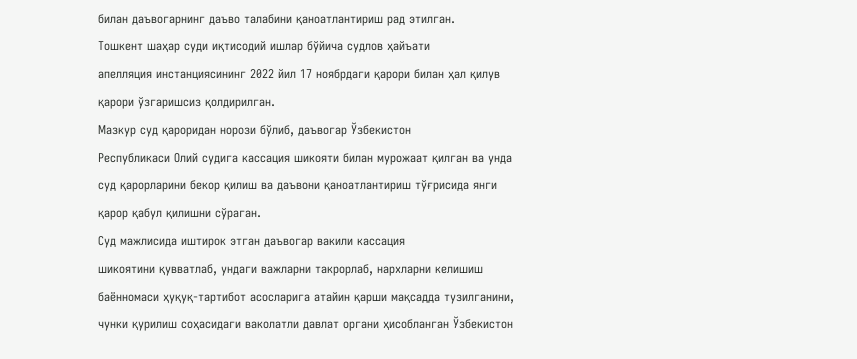билан даъвогарнинг даъво талабини қаноатлантириш рад этилган.
Тошкент шаҳар суди иқтисодий ишлар бўйича судлов ҳайъати
апелляция инстанциясининг 2022 йил 17 ноябрдаги қарори билан ҳал қилув
қарори ўзгаришсиз қолдирилган.
Мазкур суд қароридан норози бўлиб, даъвогар Ўзбекистон
Республикаси Олий судига кассация шикояти билан мурожаат қилган ва унда
суд қарорларини бекор қилиш ва даъвони қаноатлантириш тўғрисида янги
қарор қабул қилишни сўраган.
Суд мажлисида иштирок этган даъвогар вакили кассация
шикоятини қувватлаб, ундаги важларни такрорлаб, нархларни келишиш
баённомаси ҳуқуқ-тартибот асосларига атайин қарши мақсадда тузилганини,
чунки қурилиш соҳасидаги ваколатли давлат органи ҳисобланган Ўзбекистон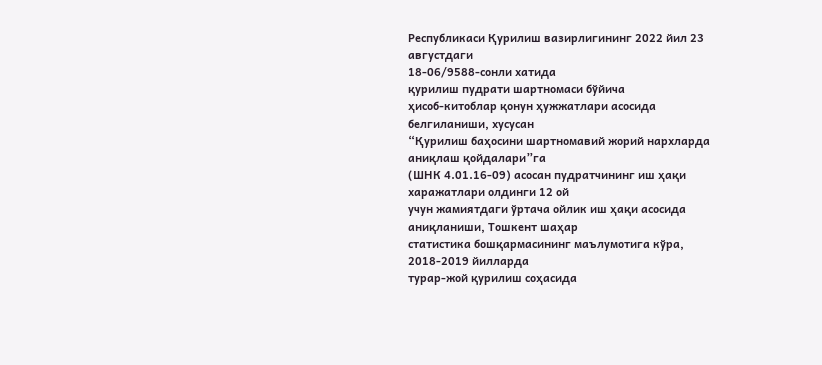Республикаси Қурилиш вазирлигининг 2022 йил 23 августдаги
18-06/9588-сонли хатида
қурилиш пудрати шартномаси бўйича
ҳисоб-китоблар қонун ҳужжатлари асосида белгиланиши, хусусан
“Қурилиш баҳосини шартномавий жорий нархларда аниқлаш қойдалари”га
(ШНК 4.01.16-09) асосан пудратчининг иш ҳақи харажатлари олдинги 12 ой
учун жамиятдаги ўртача ойлик иш ҳақи асосида аниқланиши, Тошкент шаҳар
статистика бошқармасининг маълумотига кўра, 2018-2019 йилларда
турар-жой қурилиш соҳасида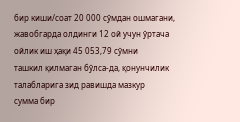бир киши/соат 20 000 сўмдан ошмагани,
жавобгарда олдинги 12 ой учун ўртача ойлик иш ҳақи 45 053,79 сўмни
ташкил қилмаган бўлса-да, қонунчилик талабларига зид равишда мазкур
сумма бир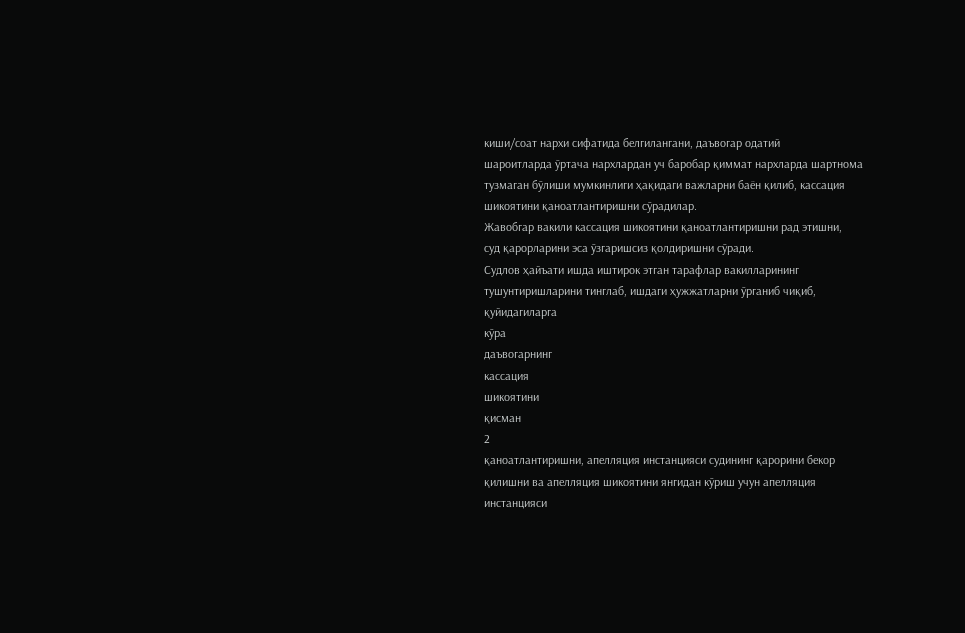киши/соат нархи сифатида белгилангани, даъвогар одатий
шароитларда ўртача нархлардан уч баробар қиммат нархларда шартнома
тузмаган бўлиши мумкинлиги ҳақидаги важларни баён қилиб, кассация
шикоятини қаноатлантиришни сўрадилар.
Жавобгар вакили кассация шикоятини қаноатлантиришни рад этишни,
суд қарорларини эса ўзгаришсиз қолдиришни сўради.
Судлов ҳайъати ишда иштирок этган тарафлар вакилларининг
тушунтиришларини тинглаб, ишдаги ҳужжатларни ўрганиб чиқиб,
қуйидагиларга
кўра
даъвогарнинг
кассация
шикоятини
қисман
2
қаноатлантиришни, апелляция инстанцияси судининг қарорини бекор
қилишни ва апелляция шикоятини янгидан кўриш учун апелляция
инстанцияси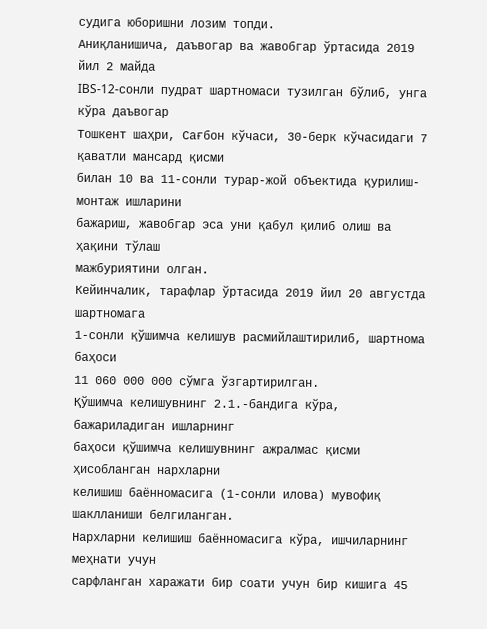судига юборишни лозим топди.
Аниқланишича, даъвогар ва жавобгар ўртасида 2019 йил 2 майда
IBS-12-сонли пудрат шартномаси тузилган бўлиб, унга кўра даъвогар
Тошкент шаҳри, Сағбон кўчаси, 30-берк кўчасидаги 7 қаватли мансард қисми
билан 10 ва 11-сонли турар-жой объектида қурилиш-монтаж ишларини
бажариш, жавобгар эса уни қабул қилиб олиш ва ҳақини тўлаш
мажбуриятини олган.
Кейинчалик, тарафлар ўртасида 2019 йил 20 августда шартномага
1-сонли қўшимча келишув расмийлаштирилиб, шартнома баҳоси
11 060 000 000 сўмга ўзгартирилган.
Қўшимча келишувнинг 2.1.-бандига кўра, бажариладиган ишларнинг
баҳоси қўшимча келишувнинг ажралмас қисми ҳисобланган нархларни
келишиш баённомасига (1-сонли илова) мувофиқ шаклланиши белгиланган.
Нархларни келишиш баённомасига кўра, ишчиларнинг меҳнати учун
сарфланган харажати бир соати учун бир кишига 45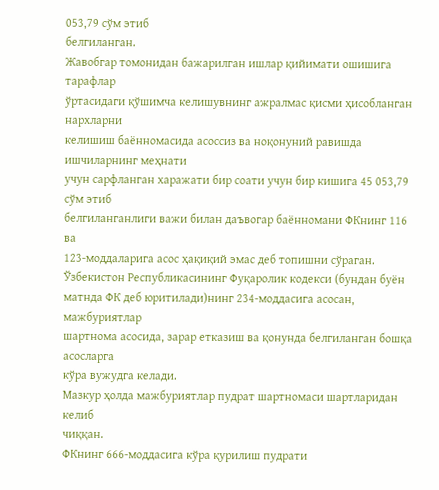053,79 сўм этиб
белгиланган.
Жавобгар томонидан бажарилган ишлар қийимати ошишига тарафлар
ўртасидаги қўшимча келишувнинг ажралмас қисми ҳисобланган нархларни
келишиш баённомасида асоссиз ва ноқонуний равишда ишчиларнинг меҳнати
учун сарфланган харажати бир соати учун бир кишига 45 053,79 сўм этиб
белгиланганлиги важи билан даъвогар баённомани ФКнинг 116 ва
123-моддаларига асос ҳақиқий эмас деб топишни сўраган.
Ўзбекистон Республикасининг Фуқаролик кодекси (бундан буён
матнда ФК деб юритилади)нинг 234-моддасига асосан, мажбуриятлар
шартнома асосида, зарар етказиш ва қонунда белгиланган бошқа асосларга
кўра вужудга келади.
Мазкур ҳолда мажбуриятлар пудрат шартномаси шартларидан келиб
чиққан.
ФКнинг 666-моддасига кўра қурилиш пудрати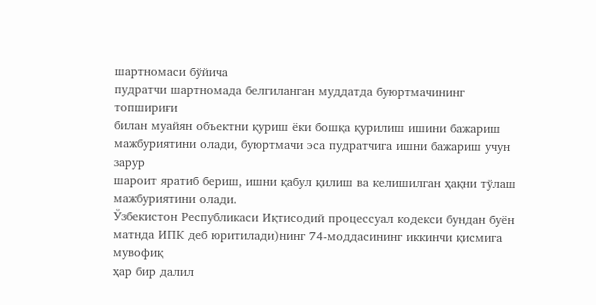шартномаси бўйича
пудратчи шартномада белгиланган муддатда буюртмачининг топшириғи
билан муайян объектни қуриш ёки бошқа қурилиш ишини бажариш
мажбуриятини олади, буюртмачи эса пудратчига ишни бажариш учун зарур
шароит яратиб бериш, ишни қабул қилиш ва келишилган ҳақни тўлаш
мажбуриятини олади.
Ўзбекистон Республикаси Иқтисодий процессуал кодекси бундан буён
матнда ИПК деб юритилади)нинг 74-моддасининг иккинчи қисмига мувофиқ
ҳар бир далил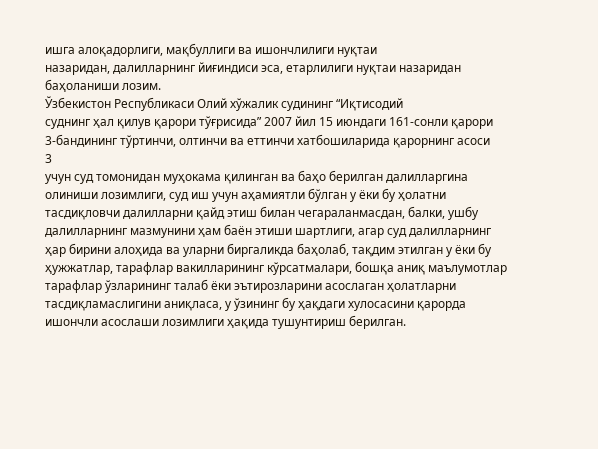ишга алоқадорлиги, мақбуллиги ва ишончлилиги нуқтаи
назаридан, далилларнинг йиғиндиси эса, етарлилиги нуқтаи назаридан
баҳоланиши лозим.
Ўзбекистон Республикаси Олий хўжалик судининг “Иқтисодий
суднинг ҳал қилув қарори тўғрисида” 2007 йил 15 июндаги 161-сонли қарори
3-бандининг тўртинчи, олтинчи ва еттинчи хатбошиларида қарорнинг асоси
3
учун суд томонидан муҳокама қилинган ва баҳо берилган далилларгина
олиниши лозимлиги, суд иш учун аҳамиятли бўлган у ёки бу ҳолатни
тасдиқловчи далилларни қайд этиш билан чегараланмасдан, балки, ушбу
далилларнинг мазмунини ҳам баён этиши шартлиги, агар суд далилларнинг
ҳар бирини алоҳида ва уларни биргаликда баҳолаб, тақдим этилган у ёки бу
ҳужжатлар, тарафлар вакилларининг кўрсатмалари, бошқа аниқ маълумотлар
тарафлар ўзларининг талаб ёки эътирозларини асослаган ҳолатларни
тасдиқламаслигини аниқласа, у ўзининг бу ҳақдаги хулосасини қарорда
ишончли асослаши лозимлиги ҳақида тушунтириш берилган.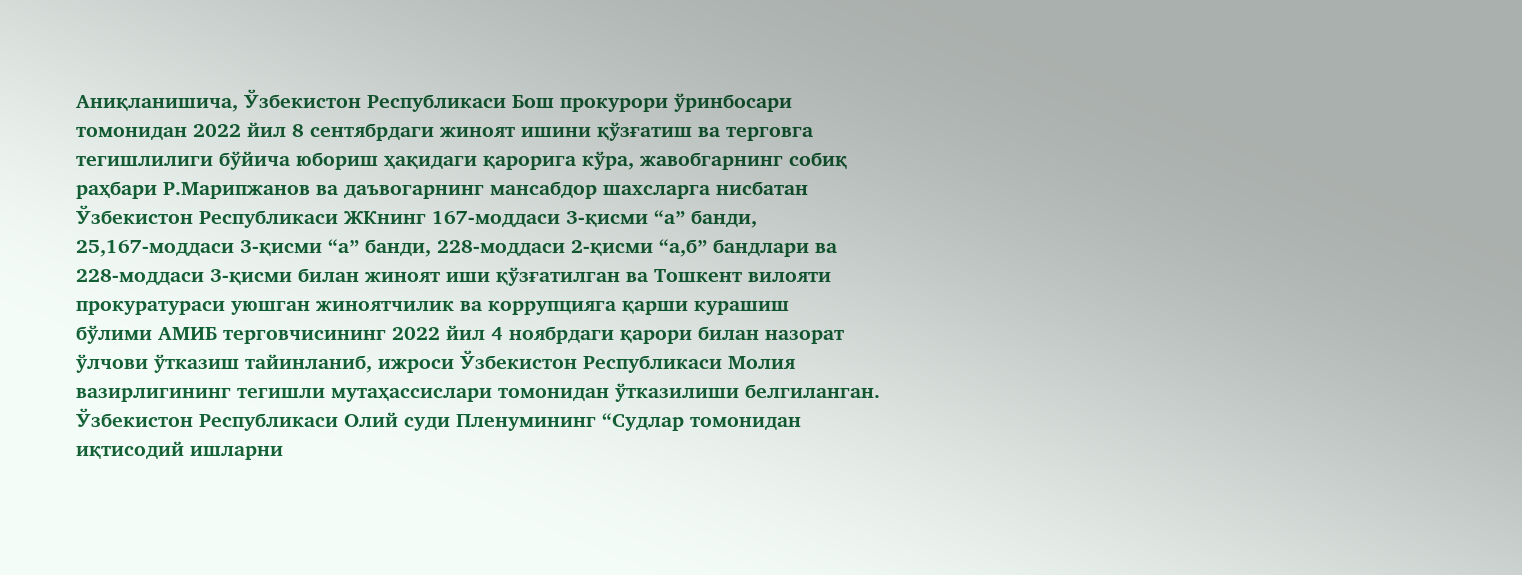Аниқланишича, Ўзбекистон Республикаси Бош прокурори ўринбосари
томонидан 2022 йил 8 сентябрдаги жиноят ишини қўзғатиш ва терговга
тегишлилиги бўйича юбориш ҳақидаги қарорига кўра, жавобгарнинг собиқ
раҳбари Р.Марипжанов ва даъвогарнинг мансабдор шахсларга нисбатан
Ўзбекистон Республикаси ЖКнинг 167-моддаси 3-қисми “а” банди,
25,167-моддаси 3-қисми “а” банди, 228-моддаси 2-қисми “а,б” бандлари ва
228-моддаси 3-қисми билан жиноят иши қўзғатилган ва Тошкент вилояти
прокуратураси уюшган жиноятчилик ва коррупцияга қарши курашиш
бўлими АМИБ терговчисининг 2022 йил 4 ноябрдаги қарори билан назорат
ўлчови ўтказиш тайинланиб, ижроси Ўзбекистон Республикаси Молия
вазирлигининг тегишли мутаҳассислари томонидан ўтказилиши белгиланган.
Ўзбекистон Республикаси Олий суди Пленумининг “Судлар томонидан
иқтисодий ишларни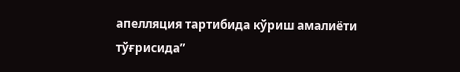апелляция тартибида кўриш амалиёти тўғрисида”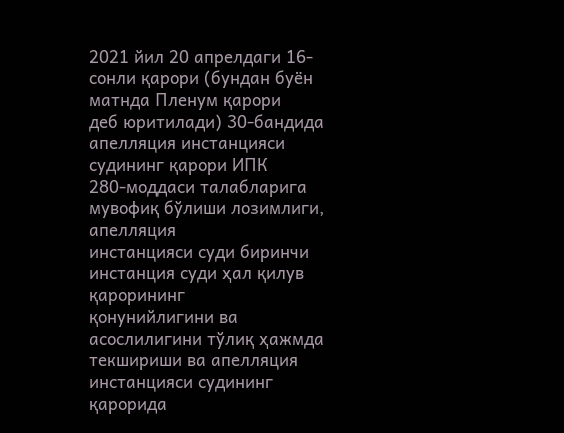2021 йил 20 апрелдаги 16-сонли қарори (бундан буён матнда Пленум қарори
деб юритилади) 30-бандида апелляция инстанцияси судининг қарори ИПК
280-моддаси талабларига мувофиқ бўлиши лозимлиги, апелляция
инстанцияси суди биринчи инстанция суди ҳал қилув қарорининг
қонунийлигини ва асослилигини тўлиқ ҳажмда текшириши ва апелляция
инстанцияси судининг қарорида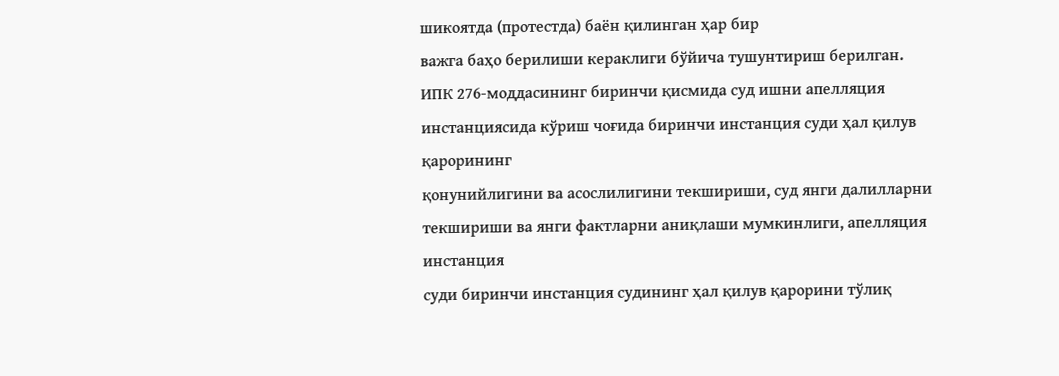шикоятда (протестда) баён қилинган ҳар бир
важга баҳо берилиши кераклиги бўйича тушунтириш берилган.
ИПК 276-моддасининг биринчи қисмида суд ишни апелляция
инстанциясида кўриш чоғида биринчи инстанция суди ҳал қилув қарорининг
қонунийлигини ва асослилигини текшириши, суд янги далилларни
текшириши ва янги фактларни аниқлаши мумкинлиги, апелляция инстанция
суди биринчи инстанция судининг ҳал қилув қарорини тўлиқ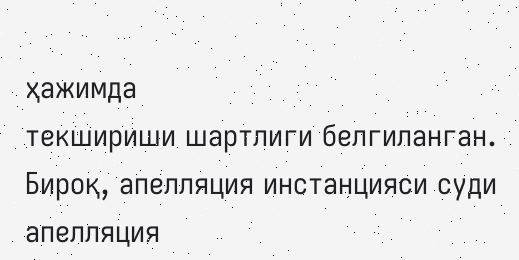ҳажимда
текшириши шартлиги белгиланган.
Бироқ, апелляция инстанцияси суди апелляция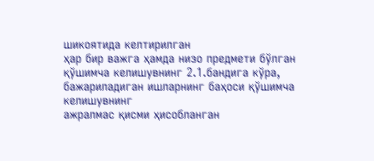шикоятида келтирилган
ҳар бир важга ҳамда низо предмети бўлган қўшимча келишувнинг 2.1.бандига кўра, бажариладиган ишларнинг баҳоси қўшимча келишувнинг
ажралмас қисми ҳисобланган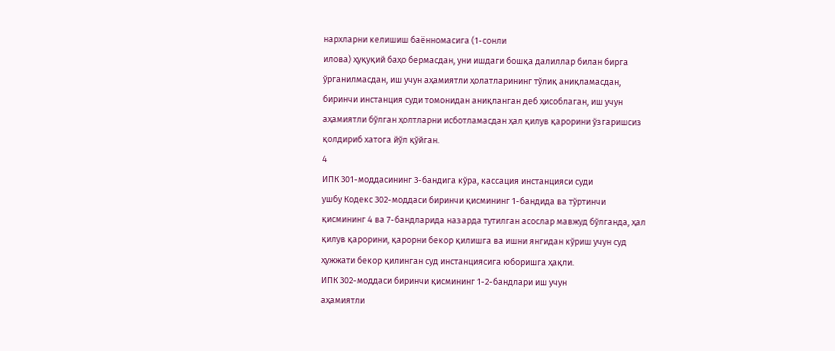нархларни келишиш баённомасига (1-сонли
илова) ҳуқуқий баҳо бермасдан, уни ишдаги бошқа далиллар билан бирга
ўрганилмасдан, иш учун аҳамиятли ҳолатларининг тўлиқ аниқламасдан,
биринчи инстанция суди томонидан аниқланган деб ҳисоблаган, иш учун
аҳамиятли бўлган ҳолтларни исботламасдан ҳал қилув қарорини ўзгаришсиз
қолдириб хатога йўл қўйган.
4
ИПК 301-моддасининг 3-бандига кўра, кассация инстанцияси суди
ушбу Кодекс 302-моддаси биринчи қисмининг 1-бандида ва тўртинчи
қисмининг 4 ва 7-бандларида назарда тутилган асослар мавжуд бўлганда, ҳал
қилув қарорини, қарорни бекор қилишга ва ишни янгидан кўриш учун суд
ҳужжати бекор қилинган суд инстанциясига юборишга ҳақли.
ИПК 302-моддаси биринчи қисмининг 1-2-бандлари иш учун
аҳамиятли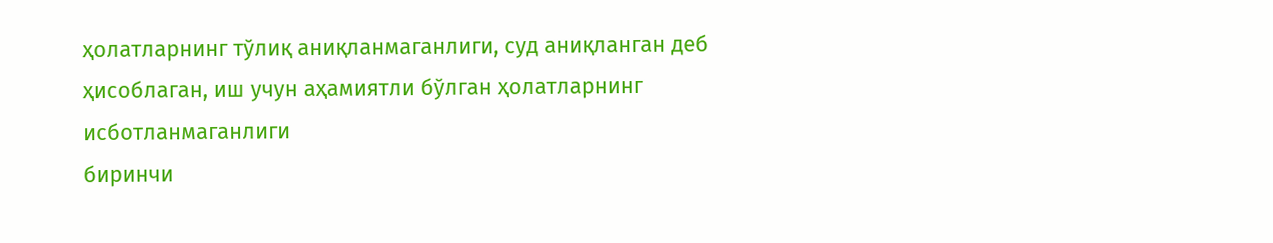ҳолатларнинг тўлиқ аниқланмаганлиги, суд аниқланган деб
ҳисоблаган, иш учун аҳамиятли бўлган ҳолатларнинг исботланмаганлиги
биринчи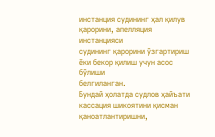инстанция судининг ҳал қилув қарорини, апелляция инстанцияси
судининг қарорини ўзгартириш ёки бекор қилиш учун асос бўлиши
белгиланган.
Бундай ҳолатда судлов ҳайъати кассация шикоятини қисман
қаноатлантиришни,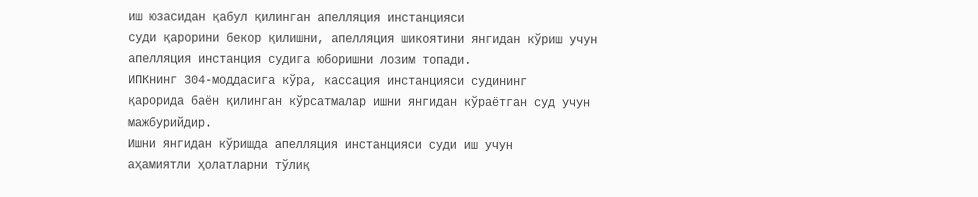иш юзасидан қабул қилинган апелляция инстанцияси
суди қарорини бекор қилишни, апелляция шикоятини янгидан кўриш учун
апелляция инстанция судига юборишни лозим топади.
ИПКнинг 304-моддасига кўра, кассация инстанцияси судининг
қарорида баён қилинган кўрсатмалар ишни янгидан кўраётган суд учун
мажбурийдир.
Ишни янгидан кўришда апелляция инстанцияси суди иш учун
аҳамиятли ҳолатларни тўлиқ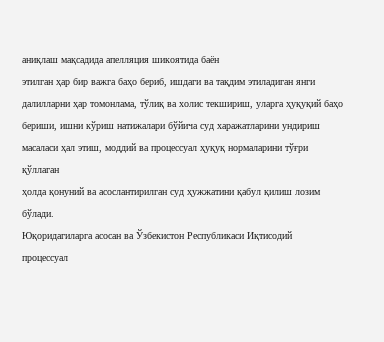аниқлаш мақсадида апелляция шикоятида баён
этилган ҳар бир важга баҳо бериб, ишдаги ва тақдим этиладиган янги
далилларни ҳар томонлама, тўлиқ ва холис текшириш, уларга ҳуқуқий баҳо
бериши, ишни кўриш натижалари бўйича суд харажатларини ундириш
масаласи ҳал этиш, моддий ва процессуал ҳуқуқ нормаларини тўғри қўллаган
ҳолда қонуний ва асослантирилган суд ҳужжатини қабул қилиш лозим
бўлади.
Юқоридагиларга асосан ва Ўзбекистон Республикаси Иқтисодий
процессуал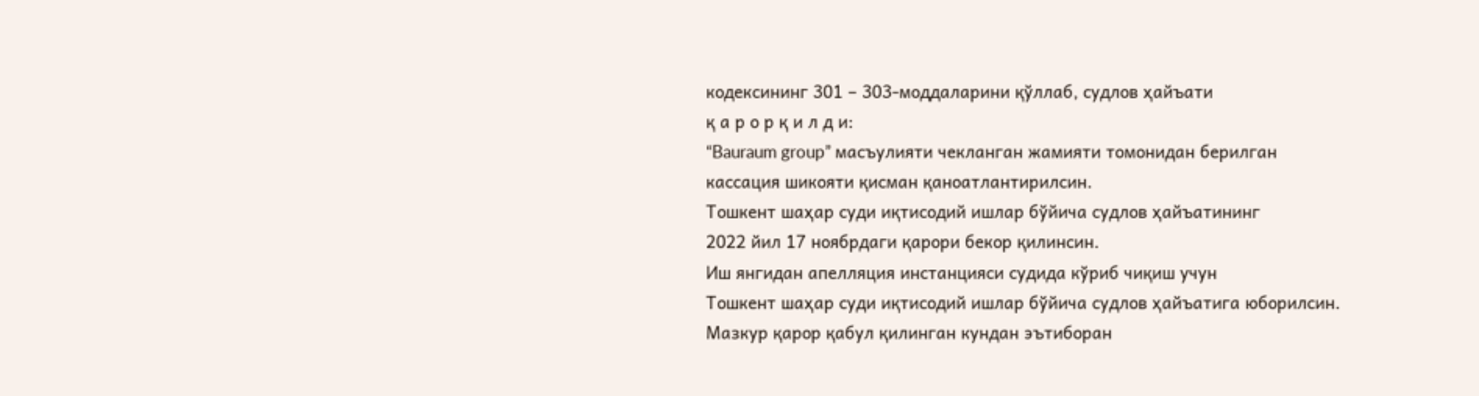кодексининг 301 – 303-моддаларини қўллаб, судлов ҳайъати
қ а р о р қ и л д и:
“Bauraum group” масъулияти чекланган жамияти томонидан берилган
кассация шикояти қисман қаноатлантирилсин.
Тошкент шаҳар суди иқтисодий ишлар бўйича судлов ҳайъатининг
2022 йил 17 ноябрдаги қарори бекор қилинсин.
Иш янгидан апелляция инстанцияси судида кўриб чиқиш учун
Тошкент шаҳар суди иқтисодий ишлар бўйича судлов ҳайъатига юборилсин.
Мазкур қарор қабул қилинган кундан эътиборан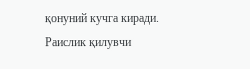қонуний кучга киради.
Раислик қилувчи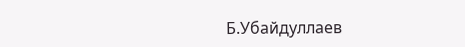Б.Убайдуллаев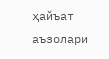ҳайъат аъзолари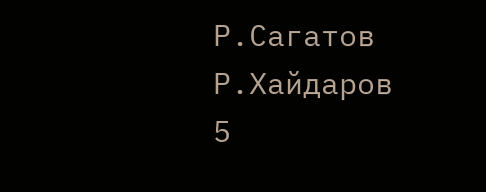Р.Сагатов
Р.Хайдаров
5